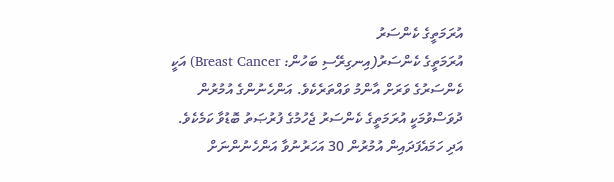އުރަމަތީގެ ކެންސަރު
އުރަމަތީގެ ކެންސަރު(އިނގިރޭސި ބަހުން: Breast Cancer) އަކީ ކެންސަރުގެ ވަރަށް އާންމު ވައްތަރެކެވެ. އަންހެނުންގެ އުމުރުން ދުވަސްވުމަކީ އުރަމަތީގެ ކެންސަރު ޖެހުމުގެ ފުރުޞަތު ބޮޑުވާ ކަމެކެވެ. އަދި ހަމައެފަދައިން އުމުރުން 30 އަހަރުނުވާ އަންހެނުންނަށް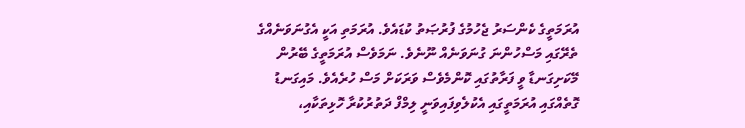އުރަމަތީގެ ކެންސަރު ޖެހުމުގެ ފުރުޞަތު ކުޑައެވެ. އުރަމަތި އަކީ އެގުނަވަނެއްގެ ތެރޭގައި މަސްހުންނަ ގުނަވަނެއް ނޫނެވެ. ނަމަވެސް އުރަމަތީގެ ބޭރުން މޭކަށިގަނޑާ ވީ ފަރާތުގައި ކޮންމެވެސް ވަރަކަށް މަސް ހުރެއެވެ. މައިގަނޑު ގޮތެއްގައި އުރަމަތީގައި އެކުލެވިފައިވަނީ ލިމްފް ދަތުރުކުރާ ހޮޅިތަކާއި،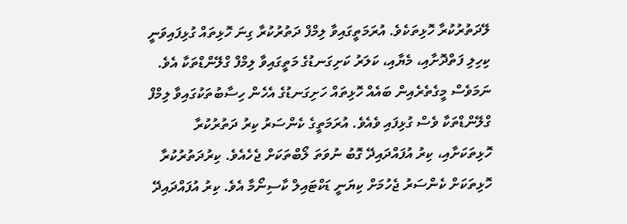ލޭދަތުރުކުރާ ހޮޅިތަކެވެ. އުރަމަތީގައިވާ ލިމްފް ދަތުރުކުރާ ގިނަ ހޮޅިތައް ގުޅިފައިވަނީ ކިހިލި ފަތްދޮށާއި، މެޔާއި، ކަލަރު ކަށިގަނޑުގެ މަތީގައިވާ ލިމްފް ގްލޭންޑްތަކާ އެވެ. ނަމަވެސް މީގެތެރެއިން ބައެއް ހޮޅިތައް ހަށިގަނޑުގެ އެހެން ހިސާބުތަކުގައިވާ ލިމްފް ގްލޭންޑްތަކާ ވެސް ގުޅިފައި ވެއެވެ. އުރަމަތީގެ ކެންސަރު ކިރު ދަތުރުކުރާ ހޮޅިތަކަށާއި، ކިރު އުފައްދައިދޭ ގޮބު ނުވަތަ ލޯބްތަކަށް ޖެހެއެވެ. ކިރުދަތުރުކުރާ ހޮޅިތަކަށް ކެންސަރު ޖެހުމަށް ކިޔަނީ ޑަކްޓައިލް ކާސިނޯމާ އެވެ. ކިރު އުފައްދައިދޭ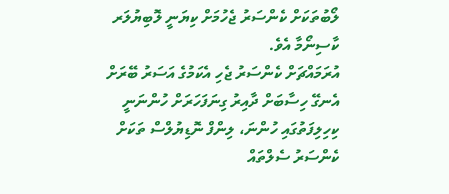ލޯބުތަކަށް ކެންސަރު ޖެހުމަށް ކިޔަނީ ލޮބިޔުލަރ ކާސިނޯމާ އެވެ.
އުރަމައްޗަށް ކެންސަރު ޖެހި އެކަމުގެ އަސަރު ބޭރަށް އެނގޭ ހިސާބަށް ދާއިރު ގިނަފަހަރަށް ހުންނަނީ ކިހިލިފަތުގައި ހުންނަ، ލިންފް ނޮޑިޔުލްސް ތަކަށް ކެންސަރު ސެލްތައް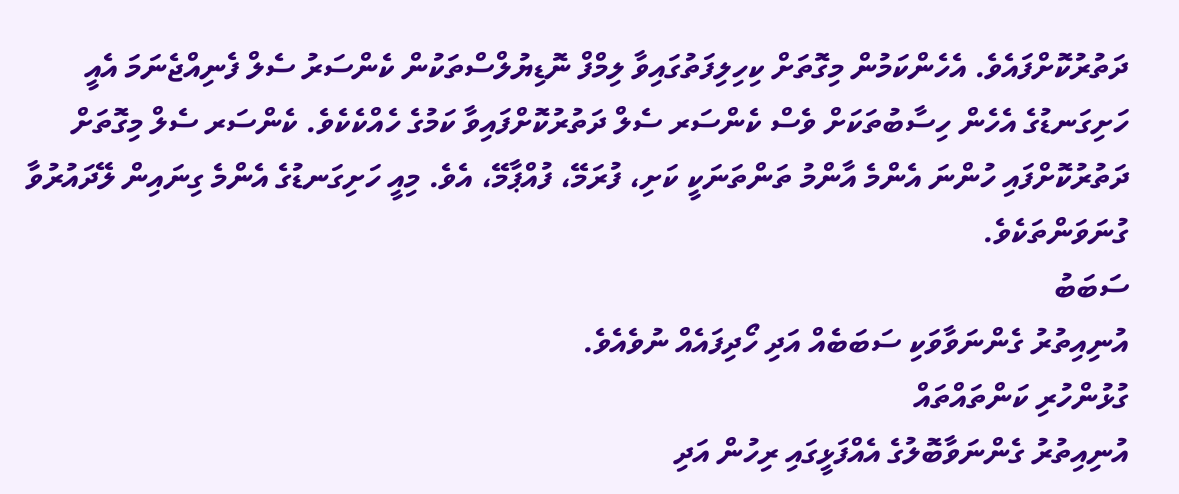ދަތުރުކޮށްފައެވެ. އެހެންކަމުން މިގޮތަށް ކިހިލިފަތުގައިވާ ލިމްފް ނޮޑިޔުލްސްތަކުން ކެންސަރު ސެލް ފެނިއްޖެނަމަ އެއީ ހަށިގަނޑުގެ އެހެން ހިސާބުތަކަށް ވެސް ކެންސަރ ސެލް ދަތުރުކޮށްފައިވާ ކަމުގެ ހެއްކެކެވެ. ކެންސަރ ސެލް މިގޮތަށް ދަތުރުކޮށްފައި ހުންނަ އެންމެ އާންމު ތަންތަނަކީ ކަށި، ފުރަމޭ، ފުއްޕާމޭ، އެވެ. މިއީ ހަށިގަނޑުގެ އެންމެ ގިނައިން ލޭދައުރުވާ ގުނަވަންތަކެވެ.
ސަބަބު
އުނިއިތުރު ގެންނަވާވަކި ސަބަބެއް އަދި ހޯދިފައެއް ނުވެއެވެ.
ގުޅުންހުރި ކަންތައްތައް
އުނިއިތުރު ގެންނަވާބޮލުގެ އެއްފަޅީގައި ރިހުން އަދި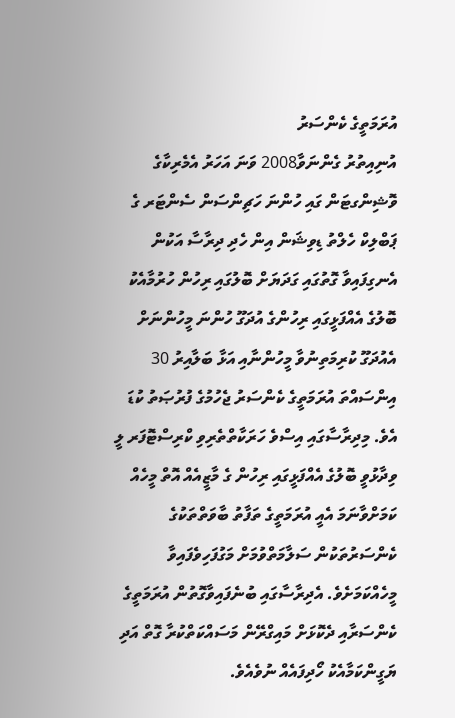އުރަމަތީގެ ކެންސަރު
އުނިއިތުރު ގެންނަވާ2008 ވަނަ އަހަރު އެމެރިކާގެ ވޮޝިންގޓަން ގައި ހުންނަ ހަޗިންސަން ސެންޓަރ ގެ ޕަބްލިކް ހެލްތު ޑިވިޝަން އިން ހެދި ދިރާސާ އަކުން އެނގިފައިވާ ގޮތުގައި ގަދަޔަށް ބޮލުގައި ރިހުން ހުރުމާއެކު ބޮލުގެ އެއްފަޅީގައި ރިހުންގެ އުދަގޫ ހުންނަ މީހުންނަށް އެއުދަގޫ ކުރިމަތިނުވާ މީހުންނާއި އަޅާ ބަލާއިރު 30 އިންސައްތަ އުރަމަތީގެ ކެންސަރު ޖެހުމުގެ ފުރުޞަތު ކުޑަ އެވެ. މިދިރާސާގައި އިސްވެ ހަރަކާތްތެރިވި ކްރިސްޓޮފަރ ލީ ވިދާޅުވީ ބޮލުގެ އެއްފަޅީގައި ރިހުން ގެ މާޒީއެއް އޮތް މީހެއް ކަމަށްވާނަމަ އެއީ އުރަމަތީގެ ތަފާތު ބާވަތްތަކުގެ ކެންސަރުތަކުން ސަލާމަތްވުމަށް މަގުފަހިވެފައިވާ މީހެއްކަމަށެވެ. އެދިރާސާގައި ބުނެފައިވާގޮތުން އުރަމަތީގެ ކެންސަރާއި ދެކޮޅަށް މައިގްރޭން މަސައްކަތްކުރާ ގޮތް އަދި ޔަގީންކަމާއެކު ހޯދިފައެއް ނުވެއެވެ.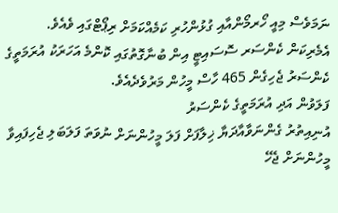ނަމަވެސް މިއީ ހޯރމޯންއާއި ގުޅުންހުރި ކަމެއްކަމަށް ރިޕޯޓްގައި ވެއެވެ.
އެމެރިކަން ކެންސަރ ސޮސައިޓީ އިން ބުނާގޮތުގައި ކޮންމެ އަހަރަކު އުރަމަތީގެ ކެންސަރު ޖެހިގެން 465 ހާސް މީހުން މަރުވެދެއެވެ.
ފަލަވުން އަދި އުރަމަތީގެ ކެންސަރު
އުނިއިތުރު ގެންނަވާއާދަޔާ ޚިލާފަށް ފަލަ މީހުންނަށް ނުވަތަ ފަލަބަލި ޖެހިފައިވާ މީހުންނަށް ޖެހޭ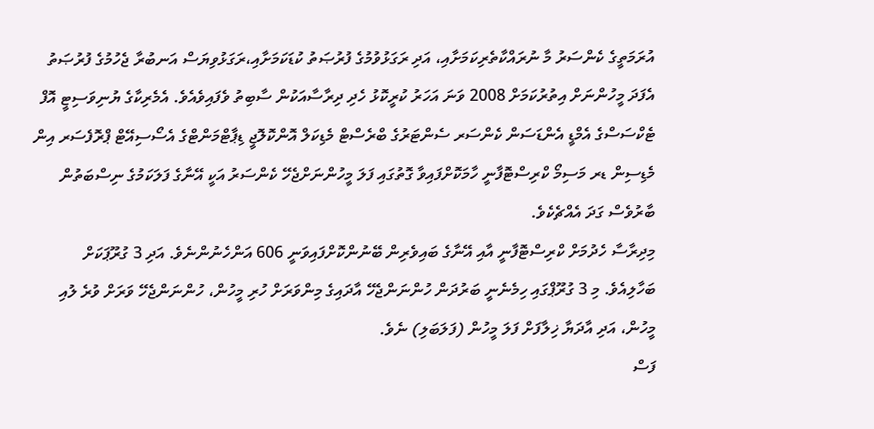އުރަމަތީގެ ކެންސަރު މާ ނުރައްކާތެރިކަމަށާއި، އަދި ރަގަޅުވުމުގެ ފުރުޞަތު ކުޑަކަމަށާއި،ރަގަޅުވިޔަސް އަނބުރާ ޖެހުމުގެ ފުރުޞަތު އެފަދަ މީހުންނަށް އިތުރުކަމަށް 2008 ވަނަ އަހަރު ކުރީކޮޅު ހެދި ދިރާސާއަކުން ސާބިތު ވެފައިވެއެވެ. އެމެރިކާގެ ޔުނިވަސިޓީ އޮފް ޓެކްސަސްގެ އެމްޑީ އެންޑަސަން ކެންސަރ ސެންޓަރުގެ ބްރެސްޓް މެޑިކަލް އޮންކޮލޮޖީ ޑިޕާޓްމަންޓްގެ އެސޯސިއޭޓް ޕްރޮފެސަރ އިން މެޑިސިން ޑރ މަސިމޯ ކްރިސްޓޮފާނީ ހާމަކޮށްފައިވާ ގޮތުގައި ފަލަ މީހުންނަށްޖެހޭ ކެންސަރު އަކީ އޭނާގެ ފަލަކަމުގެ ނިސްބަތުން ބާރުވެސް ގަދަ އެއްޗެކެވެ.
މިދިރާސާ ހެދުމަށް ކްރިސްޓޮފާނީ އާއި އޭނާގެ ބައިވެރިން ބޭނުންކޮށްފައިވަނީ 606 އަންހެނުންނެވެ. އަދި 3 ގުރޫޕަކަށް ބަހާލިއެވެ. މި 3 ގުރޫޕްގައި ހިމެނެނީ ބަރުދަން ހުންނަންޖެހޭ އާދައިގެ މިންވަރަށް ހުރި މީހުން، ހުންނަންޖެހޭ ވަރަށް ވުރެ ލުއި މީހުން، އަދި އާދަޔާ ޚިލާފަށް ފަލަ މީހުން (ފަލަބަލި) ނެވެ.
ފަސް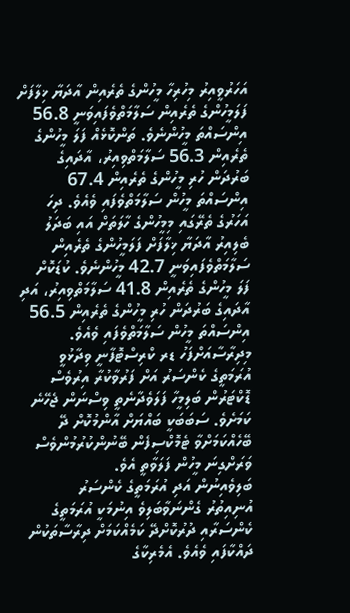އަހަރުވީއިރު މިހުރިހާ މީހުންގެ ތެރެއިން އާދަޔާ ޚިލާފަށް ފަލަމީހުންގެ ތެރެއިން ސަލާމަތްވެފައިވަނީ 56.8 އިންސައްތަ މީހުންނެވެ. ތަންކޮޅެއް ފަލަ މީހުންގެ ތެރެއިން 56.3 ސަލާމަތްވިއިރު، އާދައިގެ ބަރުދަން ހުރި މީހުންގެ ތެރެއިން 67.4 އިންސައްތަ މީހުން ސަލާމަތްވެފައި ވެއެވެ. ދިހަ އަހަރުގެ ތެރޭގައި މިމީހުންގެ ހާލަތަށް އައި ބަދަލު ބެލިއިރު އާދަޔާ ޚިލާފަށް ފަލަމީހުންގެ ތެރެއިން ސަލާމަތްވެފައިވަނީ 42.7 މީހުންނެވެ. ކުޑަކޮށް ފަލަ މީހުންގެ ތެރެއިން 41.8 ސަލާމަތްވިއިރު، އަދި އާދައިގެ ބަރުދަން ހުރި މީހުންގެ ތެރެއިން 56.5 އިންސައްތަ މީހުން ސަލާމަތްވެފައި ވެއެވެ.
މިދިރާސާއަށްފަހު ޑރ ކްރިސްޓޮފާނީ ވިދާޅުވީ އުރަމަތީގެ ކެންސަރު އަށް ފަރުވާކުރާ އިރުވެސް ޑޮކްޓަރުން ބަލިމީހާ ފަލަވެދާނެތީ ވިސްނަން ޖެހޭނެ ކަމަށެވެ. ސަބަބަކީ ބައްޔަށް އާންމުކޮށް ދޭ ބޭހެއްކަމަށްވާ ޓެމޮކްސިފެން ބޭނުންކުރުމުންވެސް ވަރަށްގިނަ މީހުން ފަލަވާތީ އެވެ.
ބަލިވެއިނުން އަދި އުރަމަތީގެ ކެންސަރު
އުނިއިތުރު ގެންނަވާބަލިވެ އިނުމަކީ އުރަމަތީގެ ކެންސަރާއި ދުރުކޮށްދޭ ކަމެއްކަމަށް ދިރާސާތަކުން ދައްކާފައި ވެއެވެ. އެމެރިކާގެ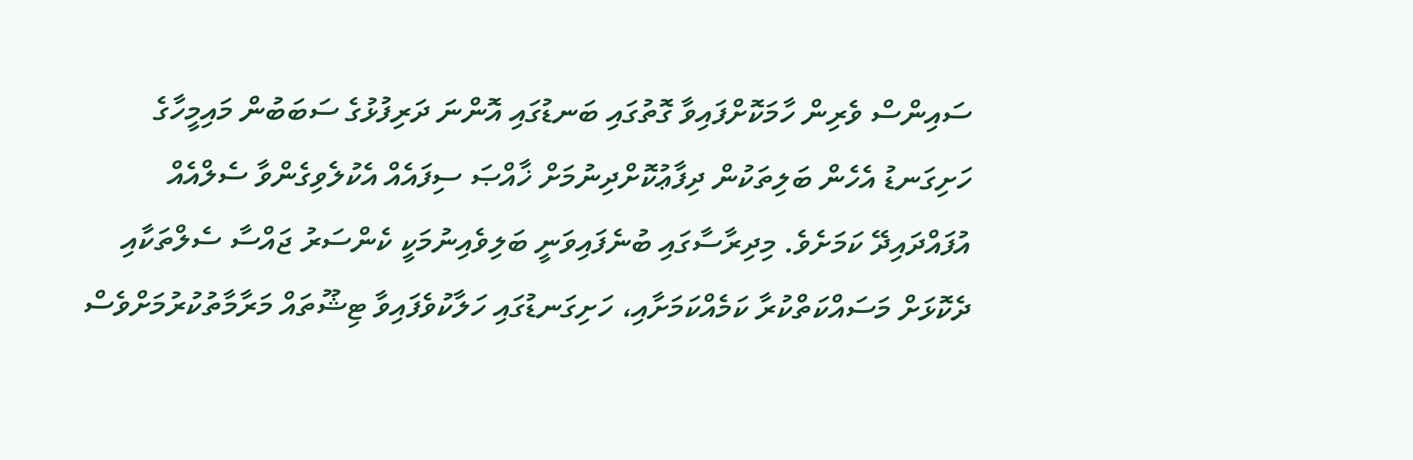ސައިންސް ވެރިން ހާމަކޮށްފައިވާ ގޮތުގައި ބަނޑުގައި އޮންނަ ދަރިފުޅުގެ ސަބަބުން މައިމީހާގެ ހަށިގަނޑު އެހެން ބަލިތަކުން ދިފާޢުކޮށްދިނުމަށް ޚާއްޞަ ސިފައެއް އެކުލެވިގެންވާ ސެލްއެއް އުފައްދައިދޭ ކަމަށެވެ. މިދިރާސާގައި ބުނެފައިވަނީ ބަލިވެއިނުމަކީ ކެންސަރު ޖައްސާ ސެލްތަކާއި ދެކޮޅަށް މަސައްކަތްކުރާ ކަމެއްކަމަށާއި، ހަށިގަނޑުގައި ހަލާކުވެފައިވާ ޓިޝޫތައް މަރާމާތުކުރުމަށްވެސް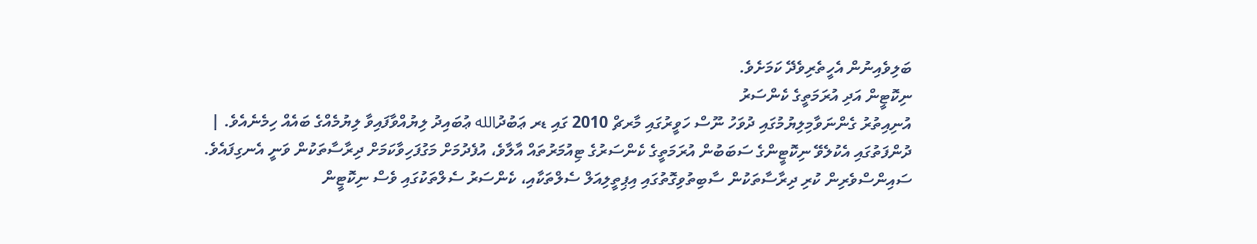ބަލިވެއިނުން އެހީތެރިވެދޭ ކަމަށެވެ.
ނިކޮޓީން އަދި އުރަމަތީގެ ކެންސަރު
އުނިއިތުރު ގެންނަވާމިލިޔުމުގައި ދުވަހު ނޫސް ހަވީރުގައި މާރޗް 2010 ގައި ޑރ ޢަބުދުالله ޢުބައިދު ލިޔުއްވާފައިވާ ލިޔުމެއްގެ ބައެއް ހިމެނެއެވެ. |
ދުންފަތުގައި އެކުލެވޭ ނިކޮޓީންގެ ސަބަބުން އުރަމަތީގެ ކެންސަރުގެ ޓިއުމަރުތައް އާލާވެ، އުފެދުމަށް މަގުފަހިވާކަމަށް ދިރާސާތަކުން ވަނީ އެނގިފައެވެ. ސައިންސްވެރިން ކުރި ދިރާސާތަކުން ސާބިތުވިގޮތުގައި އިޕިތީލިއަލް ސެލްތަކާއި، ކެންސަރު ސެލްތަކުގައި ވެސް ނިކޮޓީން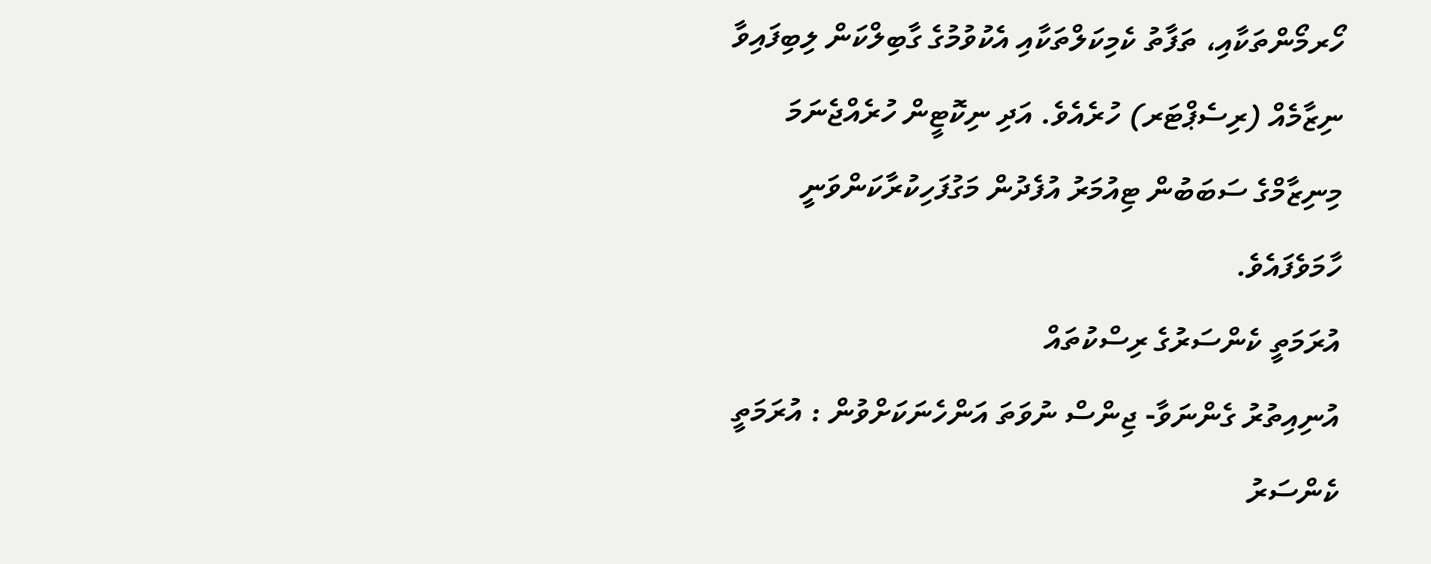ހޯރމޯންތަކާއި، ތަފާތު ކެމިކަލްތަކާއި އެކުވުމުގެ ގާބިލްކަން ލިބިފައިވާ ނިޒާމެއް (ރިސެޕްޓަރ) ހުރެއެވެ. އަދި ނިކޮޓީން ހުރެއްޖެނަމަ މިނިޒާމްގެ ސަބަބުން ޓިއުމަރު އުފެދުން މަގުފަހިކުރާކަންވަނީ ހާމަވެފައެވެ.
އުރަމަތީ ކެންސަރުގެ ރިސްކުތައް
އުނިއިތުރު ގެންނަވާ- ޖިންސް ނުވަތަ އަންހެނަކަށްވުން : އުރަމަތީ ކެންސަރު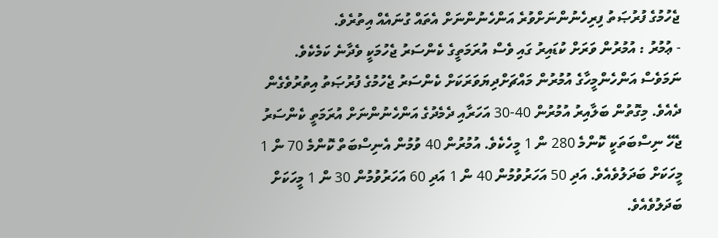ޖެހުމުގެ ފުރުޞަތު ފިރިހެނުންނަށްވުރެ އަންހެނުންނަށް އެތައް ގުނައެއް އިތުރެވެ.
- ޢުމުރު : އުމުރުން ވަރަށް ކުޑައިރު ގައި ވެސް އުރަމަތީގެ ކެންސަރު ޖެހުމަކީ ވެދާނެ ކަމެކެވެ. ނަމަވެސް އަންހެންމީހާގެ އުމުރުން މައްޗަށްދިޔަވަރަކަށް ކެންސަރު ޖެހުމުގެ ފުރުޞަތު އިތުރުވެގެން ދެއެވެ. މިގޮތުން ބަލާއިރު އުމުރުން 40-30 އަހަރާއި ދެމެދުގެ އަންހެނުންނަށް އުރަމަތީ ކެންސަރު ޖެހޭ ނިސްބަތަކީ ކޮންމެ 280 ން 1 މީހެކެވެ. އުމުރުން 40 ވުމުން އެނިސްބަތް ކޮންމެ 70 ން 1 މީހަކަށް ބަދަލުވެއެވެ. އަދި 50 އަހަރުވުމުން 40 ން 1 އަދި 60 އަހަރުވުމުން 30 ން 1 މީހަކަށް ބަދަލުވެއެވެ.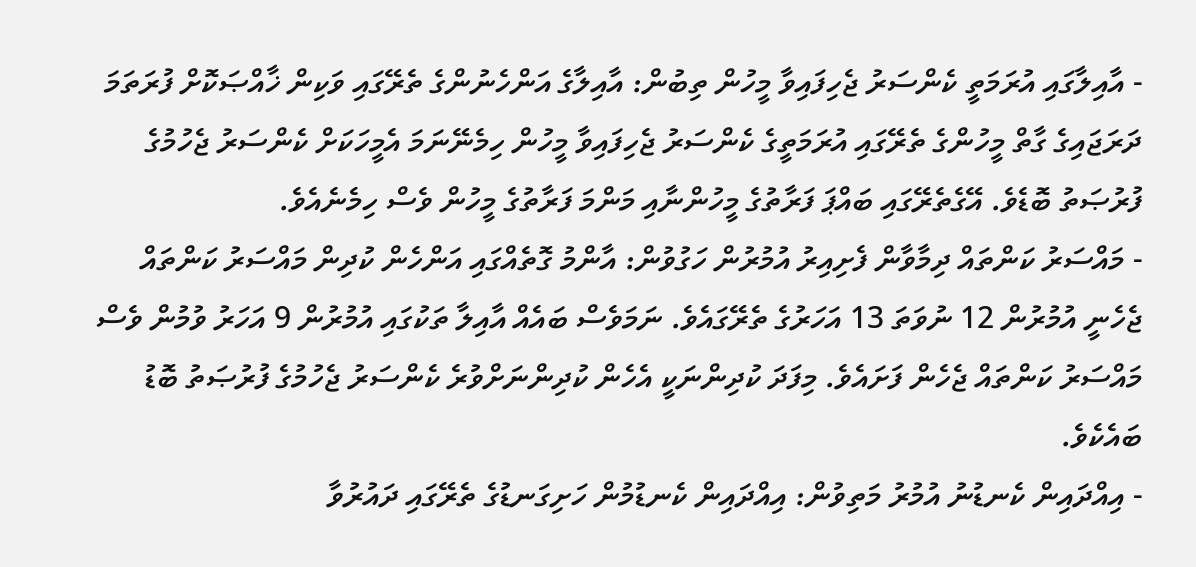- އާއިލާގައި އުރަމަތީ ކެންސަރު ޖެހިފައިވާ މީހުން ތިބުން: އާއިލާގެ އަންހެނުންގެ ތެރޭގައި ވަކިން ޚާއްޞަކޮށް ފުރަތަމަ ދަރަޖައިގެ ގާތް މީހުންގެ ތެރޭގައި އުރަމަތީގެ ކެންސަރު ޖެހިފައިވާ މީހުން ހިމެނޭނަމަ އެމީހަކަށް ކެންސަރު ޖެހުމުގެ ފުރުޞަތު ބޮޑެވެ. އޭގެތެރޭގައި ބައްޕަ ފަރާތުގެ މީހުންނާއި މަންމަ ފަރާތުގެ މީހުން ވެސް ހިމެނެއެވެ.
- މައްސަރު ކަންތައް ދިމާވާން ފެށިއިރު އުމުރުން ހަގުވުން: އާންމު ގޮތެއްގައި އަންހެން ކުދިން މައްސަރު ކަންތައް ޖެހެނީ އުމުރުން 12 ނުވަތަ 13 އަހަރުގެ ތެރޭގައެވެ. ނަމަވެސް ބައެއް އާއިލާ ތަކުގައި އުމުރުން 9 އަހަރު ވުމުން ވެސް މައްސަރު ކަންތައް ޖެހެން ފަށައެވެ. މިފަދަ ކުދިންނަކީ އެހެން ކުދިންނަށްވުރެ ކެންސަރު ޖެހުމުގެ ފުރުޞަތު ބޮޑު ބައެކެވެ.
- އިއްދައިން ކެނޑުނު އުމުރު މަތިވުން: އިއްދައިން ކެނޑުމުން ހަށިގަނޑުގެ ތެރޭގައި ދައުރުވާ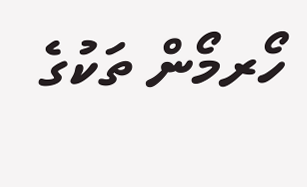ހޯރމޯން ތަކުގެ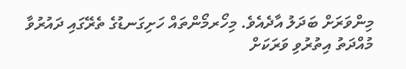މިންވަރަށް ބަދަލު އާދެއެވެ. މިހޯރމޯންތައް ހަށިގަނޑުގެ ތެރޭގައި ދައުރުވާ މުއްދަތު އިތުރުވި ވަރަކަށް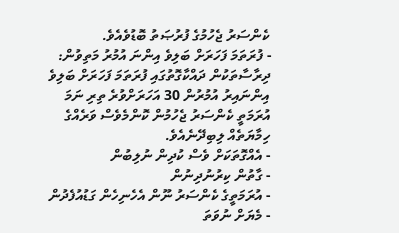ކެންސަރު ޖެހުމުގެ ފުރުޞަތު ބޮޑުވެއެވެ.
- ފުރަތަމަ ފަހަރަށް ބަލިވެ އިންނަ އުމުރު މަތިވުން: ދިރާސާތަކުން ދައްކާގޮތުގައި ފުރަތަމަ ފަހަރަށް ބަލިވެ އިންނައިރު އުމުރުން 30 އަހަރަށްވުރެ ތިރި ނަމަ އުރަމަތީ ކެންސަރު ޖެހުމުން ކޮންމެވެސް ވަރެއްގެ ހިމާޔަތެއް ލިބިދޭނެއެވެ.
- އެއްގޮތަކަށް ވެސް ކުދިން ނުލިބުން
- ގާތުން ކިރުނުދިނުން
- އުރަމަތީގެ ކެންސަރު ނޫން އެހެނިހެން ގަޑުއުފެދުން
- މެޔަށް ނުވަތަ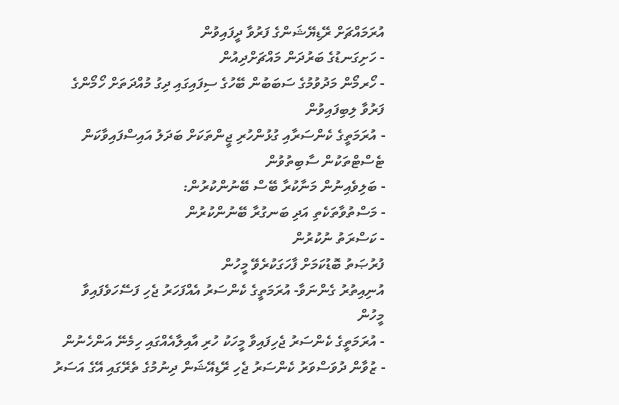އުރަމައްޗަށް ރޭޑިޔޭޝަންގެ ފަރުވާ ދީފައިވުން
- ހަށިގަނޑުގެ ބަރުދަން މައްޗަށްދިއުން
- ހޯރމޯން މަދުވުމުގެ ސަބަބުން ބޭހުގެ ސިފައިގައި ދިގު މުއްދަތަށް ހޯމޯންގެ ފަރުވާ ލިބިފައިވުން
- އުރަމަތީގެ ކެންސަރާއި ގުޅުންހުރި ޖީންތަކަށް ބަދަލު އައިސްފައިވާކަން ޓެސްޓްތަކުން ސާބިތުވުން
- ބަލިވެއިނުން މަނާކުރާ ބޭސް ބޭނުންކުރުން:
- މަސްތުވާތަކެތި އަދި ބަނގުރާ ބޭނުންކުރުން
- ކަސްރަތު ނުކުރުން
ފުރުޞަތު ބޮޑުކަމަށް ފާހަގަކުރެވޭ މީހުން
އުނިއިތުރު ގެންނަވާ- އުރަމަތީގެ ކެންސަރު އެއްފަހަރު ޖެހި ފަސޭހަވެފައިވާ މީހުން
- އުރަމަތީގެ ކެންސަރު ޖެހިފައިވާ މީހަކު ހުރި އާއިލާއެއްގައި ހިމެނޭ އަންހެނުން
- ޒުވާން ދުވަސްވަރު ކެންސަރު ޖެހި ރޭޑިއޭޝަން ދިނުމުގެ ތެރޭގައި އޭގެ އަސަރު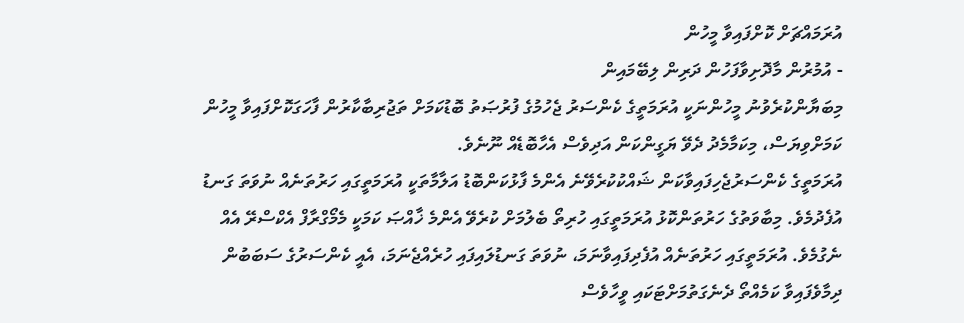އުރަމައްޗަށް ކޮށްފައިވާ މީހުން
- އުމުރުން މާދޮށިވާފަހުން ދަރިން ލިބޭމައިން
މިބަޔާންކުރެވުނު މީހުންނަކީ އުރަމަތީގެ ކެންސަރު ޖެހުމުގެ ފުރުޞަތު ބޮޑުކަމަށް ތަޖުރިބާކާރުން ފާހަގަކޮށްފައިވާ މީހުން ކަމަށްވިޔަސް، މިކަމާމެދު ދެވޭ ޔަގީންކަން އަދިވެސް އެހާބޮޑެއް ނޫނެވެ.
އުރަމަތީގެ ކެންސަރުޖެހިފައިވާކަން ޝައްކުކުރެވޭނެ އެންމެ ފާޅުކަންބޮޑު އަލާމާތަކީ އުރަމަތީގައި ހަރުތަނެއް ނުވަތަ ގަނޑު އުފެދުމެވެ. މިބާވަތުގެ ހަރުތަންކޮޅު އުރަމަތީގައި ހުރިތޯ ބެލުމަށް ކުރެވޭ އެންމެ ޚާއްޞަ ކަމަކީ މެމޯގްރާފް އެކްސްރޭ އެއް ނެގުމެވެ. އުރަމަތީގައި ހަރުތަނެއް އުފެދިފައިވާނަމަ، ނުވަތަ ގަނޑުލައިފައި ހުރެއްޖެނަމަ، އެއީ ކެންސަރުގެ ސަބަބުން ދިމާވެފައިވާ ކަމެއްތޯ ދެނެގަތުމަށްޓަކައި ވީހާވެސް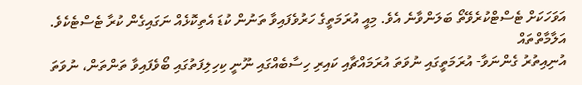އަވަހަކަށް ޓެސްޓްކުރެވޭތޯ ބަލަންވާނެ އެވެ. މިއީ އުރަމަތީގެ ހަރުވެފައިވާ ތަނުން ކުޑަ އެތިކޮޅެއް ނަގައިގެން ކުރާ ޓެސްޓެކެވެ.
އަލާމާތްތައް
އުނިއިތުރު ގެންނަވާ- އުރަމަތީގައި ނުވަތަ އުރަމައްޗާއި ކައިރި ހިސާބެއްގައި ނޫނީ ކިހިލިފަތުގައި ބޯވެފައިވާ ތަންތަން، ނުވަތަ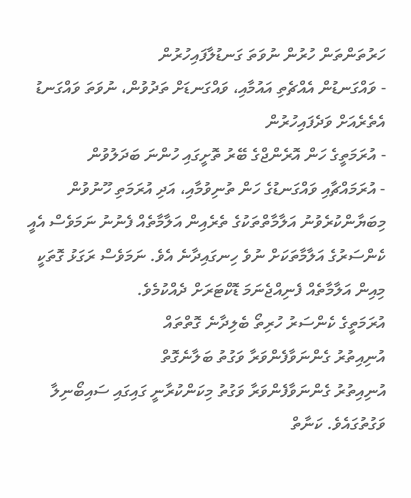ހަރުތަންތަން ހުރުން ނުވަތަ ގަނޑުލާފައިހުރުން
- ވައްގަނޑުން އެއްޗެތި އައުމާއި، ވައްގަނޑަށް ތަދުވުން، ނުވަތަ ވައްގަނޑު އެތެރެއަށް ވަދެފައިހުރުން
- އުރަމަތީގެ ހަން އޮރެންޖްގެ ބޭރު ތޮށީގައި ހުންނަ ބަދަލުވުން
- އުރަމައްޗާއި ވައްގަނޑުގެ ހަން ތުނިވުމާއި، އަދި އުރަމަތި ހޫނުވުން
މިބަޔާންކުރެވުނު އަލާމާތްތަކުގެ ތެރެއިން އަލާމާތެއް ފެނުނު ނަމަވެސް އެއީ ކެންސަރުގެ އަލާމާތަކަށް ނުވެ ހިނގައިދާނެ އެވެ. ނަމަވެސް ރަގަޅު ގޮތަކީ މިއިން އަލާމާތެއް ފެނިއްޖެނަމަ ޑޮކްޓަރަށް ދެއްކުމެވެ.
އުރަމަތީގެ ކެންސަރު ހުރިތޯ ބެލިދާނެ ގޮތްތައް
އުނިއިތުރު ގެންނަވާފެންވަރާ ވަގުތު ބަލާނެގޮތް
އުނިއިތުރު ގެންނަވާފެންވަރާ ވަގުތު މިކަންކުރާނީ ގައިގައި ސައިބޯނިލާ ވަގުތުގައެވެ. ކަނާތް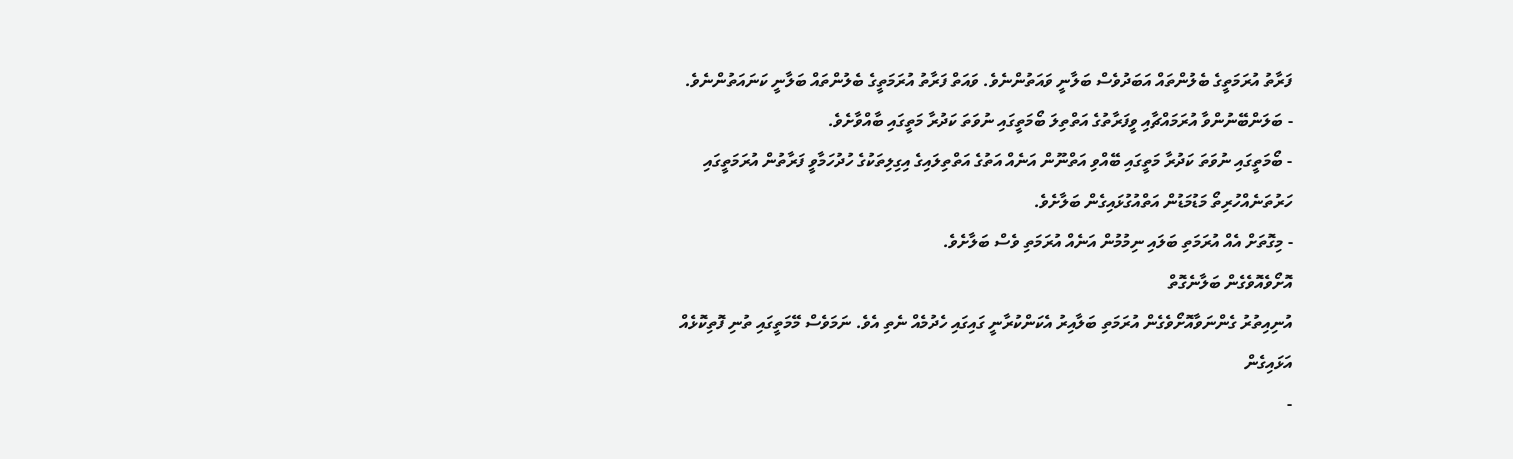ފަރާތު އުރަމަތީގެ ބެލުންތައް އަބަދުވެސް ބަލާނީ ވައަތުންނެވެ. ވައަތް ފަރާތު އުރަމަތީގެ ބެލުންތައް ބަލާނީ ކަނައަތުންނެވެ.
- ބަލަންބޭނުންވާ އުރަމައްޗާއި ވީފަރާތުގެ އަތްތިލަ ބޯމަތީގައި ނުވަތަ ކަދުރާ މަތީގައި ބާއްވާށެވެ.
- ބޯމަތީގައި ނުވަތަ ކަދުރާ މަތީގައި ބޭއްވި އަތްނޫން އަނެއް އަތުގެ އަތްތިލައިގެ އިގިލިތަކުގެ ހުދުހަމާވީ ފަރާތުން އުރަމަތީގައި ހަރުތަނެއްހުރިތޯ މަޑުމަޑުން އަތްއުގުޅައިގެން ބަލާށެވެ.
- މިގޮތަށް އެއް އުރަމަތި ބަލައި ނިމުމުން އަނެއް އުރަމަތި ވެސް ބަލާށެވެ.
އޮށޯވެއޮވެގެން ބަލާނެގޮތް
އުނިއިތުރު ގެންނަވާއޮށޯވެގެން އުރަމަތި ބަލާއިރު އެކަންކުރާނީ ގައިގައި ހެދުމެއް ނެތި އެވެ. ނަމަވެސް މޭމަތީގައި ތުނި ފޮތިކޮޅެއް އަޅައިގެން
-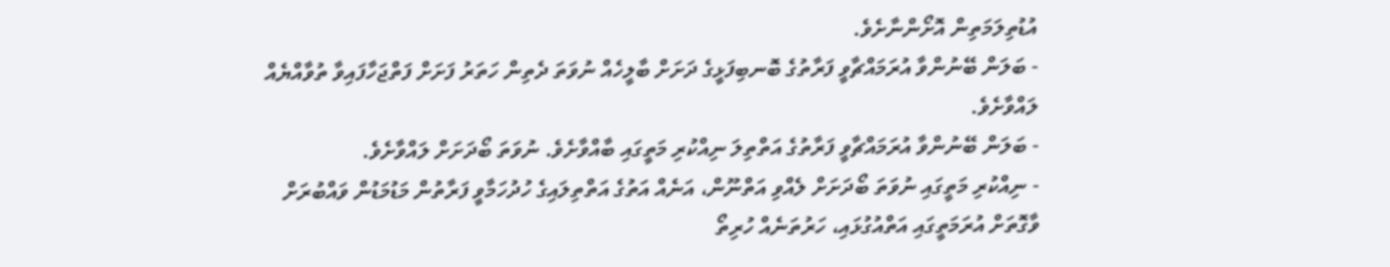އުޑުތިލަމަތިން އޮށޯންނާށެވެ.
- ބަލަން ބޭނުންވާ އުރަމައްޗާވީ ފަރާތުގެ ބޮނބިފަޅީގެ ދަށަށް ބާލީހެއް ނުވަތަ ދެތިން ހަތަރު ފަށަށް ފަތްޖަހާފައިވާ ތުވާއްޔެއް ލައްވާށެވެ.
- ބަލަން ބޭނުންވާ އުރަމައްޗާވީ ފަރާތުގެ އަތްތިލަ ނިއްކުރި މަތީގައި ބާއްވާށެވެ. ނުވަތަ ބޯދަށަށް ލައްވާށެވެ.
- ނިއްކުރި މަތީގައި ނުވަތަ ބޯދަށަށް ލެއްވި އަތްނޫން، އަނެއް އަތުގެ އަތްތިލައިގެ ހުދުހަމާވީ ފަރާތުން މަޑުމަޑުން ވައްބުރަށް ވާގޮތަށް އުރަމަތީގައި އަތްއުގުޅައި، ހަރުތަނެއް ހުރިތޯ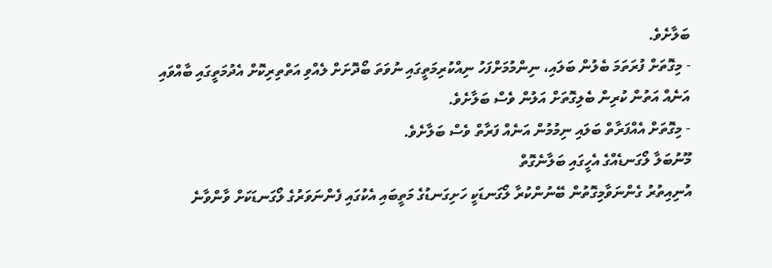ބަލާށެވެ.
- މިގޮތަށް ފުރަތަމަ ބެލުން ބަލައި، ނިންމުމަށްފަހު ނިއްކުރިމަތީގައި ނުވަތަ ބޯދޮށަށް ލެއްވި އަތްތިރިކޮށް އެދުމަތީގައި ބާއްވައި އަނެއް އަތުން ކުރިން ބެލިގޮތަށް އަލުން ވެސް ބަލާށެވެ.
- މިގޮތަށް އެއްފަރާތް ބަލައި ނިމުމުން އަނެއް ފަރާތް ވެސް ބަލާށެވެ.
މޫނުބަލާ ލޯގަނޑެއްގެ އެހީގައި ބަލާނެގޮތް
އުނިއިތުރު ގެންނަވާމިގޮތުން ބޭނުންކުރާ ލޯގަނޑަކީ ހަށިގަނޑުގެ މަތީބައި އެކުގައި ފެންނަވަރުގެ ލޯގަނޑަކަށް ވާންވާނެ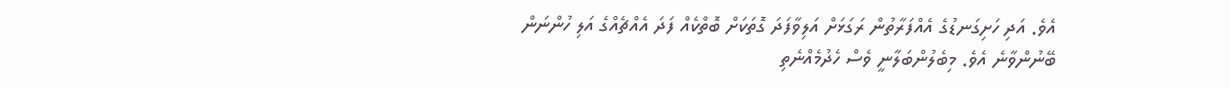އެވެ. އަދި ހަށިގަނޑުގެ އެއްފަރާތުން ރަގަޅަށް އަލިވާފަދަ ގޮތަކަށް ބޮތްކެއް ފަދަ އެއްޗެއްގެ އަލި ހުންނަން ބޭނުންވާނެ އެވެ. މިބެލުންބަލާނީ ވެސް ހެދުމެއްނެތި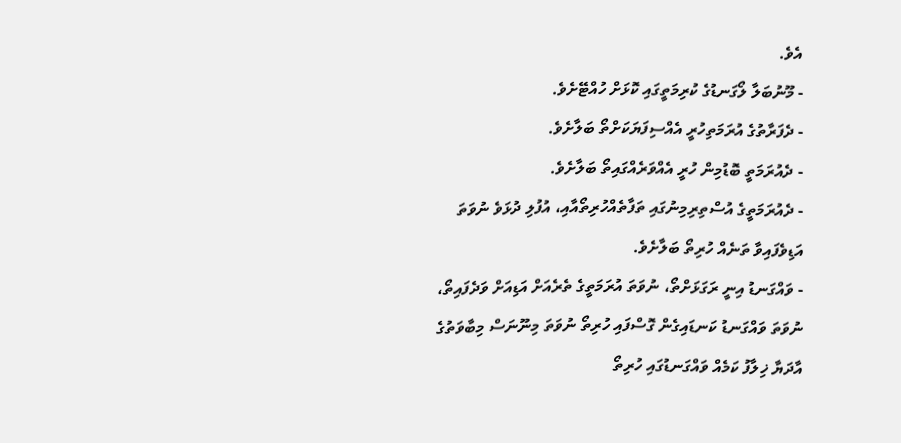އެވެ.
- މޫނުބަލާ ލޯގަނޑުގެ ކުރިމަތީގައި ކޮޅަށް ހުއްޓޭށެވެ.
- ދެފަރާތުގެ އުރަމަތިހުރީ އެއްސިފަޔަކަށްތޯ ބަލާށެވެ.
- ދެއުރަމަތީ ބޮޑުމިން ހުރީ އެއްވަރެއްގައިތޯ ބަލާށެވެ.
- ދެއުރަމަތީގެ އުސްތިރިމިނުގައި ތަފާތެއްހުރިތޯއާއި، އުފުލި ދުޅަވެ ނުވަތަ އަޑިވެފައިވާ ތަނެއް ހުރިތޯ ބަލާށެވެ.
- ވައްގަނޑު އިނީ ރަގަޅަށްތޯ، ނުވަތަ އުރަމަތީގެ ތެރެއަށް އަޑިއަށް ވަދެފައިތޯ، ނުވަތަ ވައްގަނޑު ކަނޑައިގެން ގޮސްފައި ހުރިތޯ ނުވަތަ މިނޫނަސް މިބާވަތުގެ އާދަޔާ ޚިލާފު ކަމެއް ވައްގަނޑުގައި ހުރިތޯ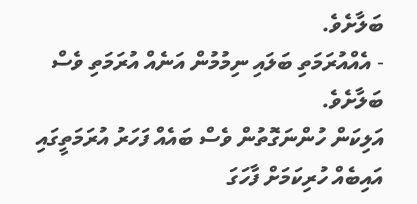ބަލާށެވެ.
- އެއްއުރަމަތި ބަލައި ނިމުމުން އަނެއް އުރަމަތި ވެސް ބަލާށެވެ.
އަލިކަން ހުންނަގޮތުން ވެސް ބައެއް ފަހަރު އުރަމަތީގައި އައިބެއް ހުރިކަމަށް ފާހަގަ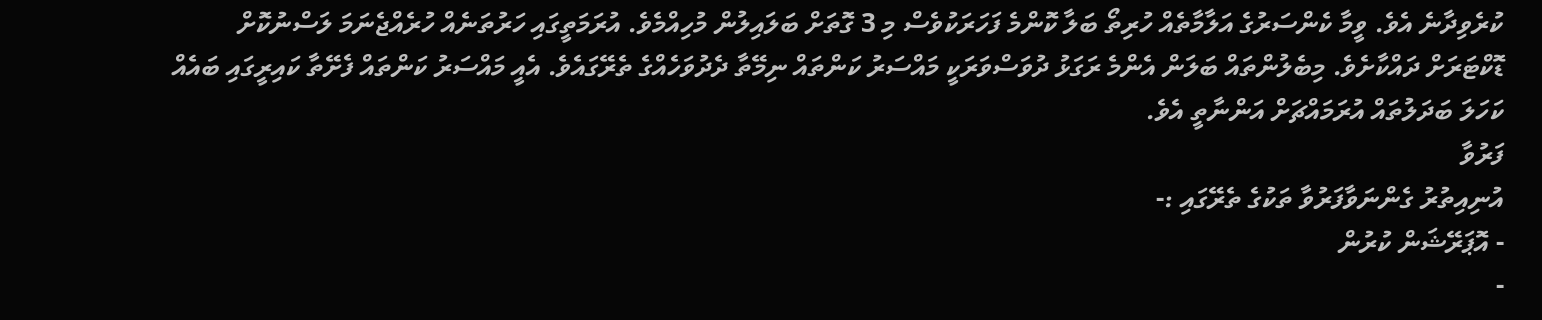ކުރެވިދާނެ އެވެ. ވީމާ ކެންސަރުގެ އަލާމާތެއް ހުރިތޯ ބަލާ ކޮންމެ ފަހަރަކުވެސް މި 3 ގޮތަށް ބަލައިލުން މުހިއްމެވެ. އުރަމަތީގައި ހަރުތަނެއް ހުރެއްޖެނަމަ ލަސްނުކޮށް ޑޮކްޓަރަށް ދައްކާށެވެ. މިބެލުންތައް ބަލަން އެންމެ ރަގަޅު ދުވަސްވަރަކީ މައްސަރު ކަންތައް ނިމޭތާ ދެދުވަހެއްގެ ތެރޭގައެވެ. އެއީ މައްސަރު ކަންތައް ފެށޭތާ ކައިރީގައި ބައެއް ކަހަލަ ބަދަލުތައް އުރަމައްޗަށް އަންނާތީ އެވެ.
ފަރުވާ
އުނިއިތުރު ގެންނަވާފަރުވާ ތަކުގެ ތެރޭގައި :-
- އޮޕަރޭޝަން ކުރުން
-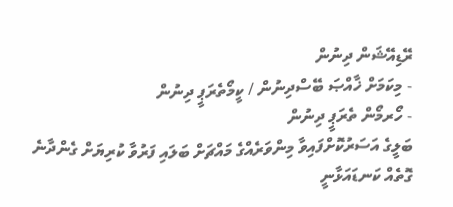ރޭޑިއޭޝަން ދިނުން
- މިކަމަށް ޚާއްޞަ ބޭސްދިނުން / ކީމޯތެރަޕީ ދިނުން
- ހޯރމޯން ތެރަޕީ ދިނުން
ބަލީގެ އަސަރުކޮށްފައިވާ މިންވަރެއްގެ މައްޗަށް ބަލައި ފަރުވާ ކުރިޔަށް ގެންދާނެ ގޮތެއް ކަނޑައަޅާނީ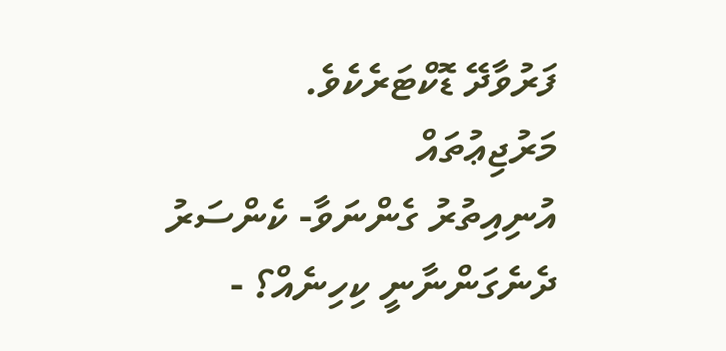ފަރުވާދޭ ޑޮކްޓަރެކެވެ.
މަރުޖިޢުތައް
އުނިއިތުރު ގެންނަވާ- ކެންސަރު ދެނެގަންނާނީ ކިހިނެއް؟ -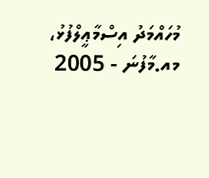މުހައްމަދު އިސްމާޢީލްފުޅު، މއ.މާފުނަ - 2005